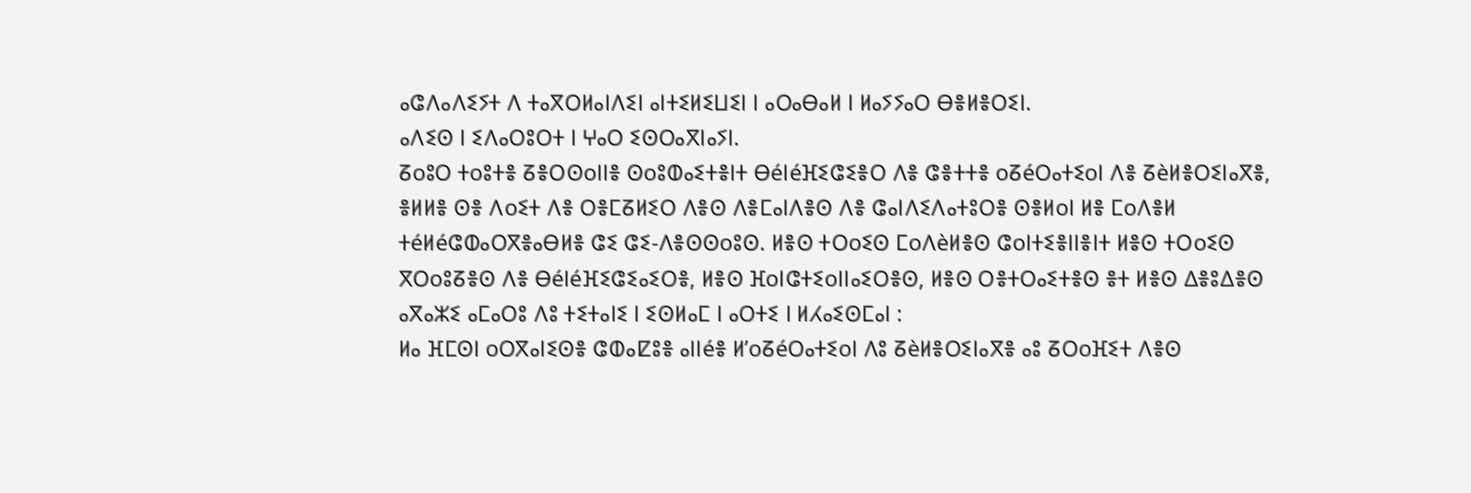ⴰⵛⴷⴰⴷⵉⵢⵜ ⴷ ⵜⴰⴳⵔⵍⴰⵏⴷⵉⵏ ⴰⵏⵜⵉⵍⵉⵡⵉⵏ ⵏ ⴰⵔⴰⴱⴰⵍ ⵏ ⵍⴰⵢⵢⴰⵔ ⴱⴻⵍⴻⵔⵉⵏ.
ⴰⴷⵉⵙ ⵏ ⵉⴷⴰⵔⵓⵔⵜ ⵏ ⵖⴰⵔ ⵉⵙⵔⴰⴳⵏⴰⵢⵏ.
ⵒoⵓⵔ ⵜoⵓⵜⴻ ⵒⴻⵔⵙoⵏⵏⴻ ⵙoⵓⵀⴰⵉⵜⴻⵏⵜ ⴱéⵏéⴼⵉⵛⵉⴻⵔ ⴷⴻ ⵛⴻⵜⵜⴻ oⵒéⵔⴰⵜⵉoⵏ ⴷⴻ ⵒèⵍⴻⵔⵉⵏⴰⴳⴻ, ⴻⵍⵍⴻ ⵙⴻ ⴷoⵉⵜ ⴷⴻ ⵔⴻⵎⵒⵍⵉⵔ ⴷⴻⵙ ⴷⴻⵎⴰⵏⴷⴻⵙ ⴷⴻ ⵛⴰⵏⴷⵉⴷⴰⵜⵓⵔⴻ ⵙⴻⵍoⵏ ⵍⴻ ⵎoⴷⴻⵍ ⵜéⵍéⵛⵀⴰⵔⴳⴻⴰⴱⵍⴻ ⵛⵉ ⵛⵉ-ⴷⴻⵙⵙoⵓⵙ. ⵍⴻⵙ ⵜⵔoⵉⵙ ⵎoⴷèⵍⴻⵙ ⵛoⵏⵜⵉⴻⵏⵏⴻⵏⵜ ⵍⴻⵙ ⵜⵔoⵉⵙ ⴳⵔoⵓⵒⴻⵙ ⴷⴻ ⴱéⵏéⴼⵉⵛⵉⴰⵉⵔⴻ, ⵍⴻⵙ ⴼoⵏⵛⵜⵉoⵏⵏⴰⵉⵔⴻⵙ, ⵍⴻⵙ ⵔⴻⵜⵔⴰⵉⵜⴻⵙ ⴻⵜ ⵍⴻⵙ ⵠⴻⵓⵠⴻⵙ
ⴰⴳⴰⵣⵉ ⴰⵎⴰⵔⵓ ⴷⵓ ⵜⵉⵜⴰⵏⵉ ⵏ ⵉⵙⵍⴰⵎ ⵏ ⴰⵔⵜⵉ ⵏ ⵍⵃⴰⵉⵙⵎⴰⵏ :
ⵍⴰ ⴼⵎⵙⵏ oⵔⴳⴰⵏⵉⵙⴻ ⵛⵀⴰⵇⵓⴻ ⴰⵏⵏéⴻ ⵍ’oⵒéⵔⴰⵜⵉoⵏ ⴷⵓ ⵒèⵍⴻⵔⵉⵏⴰⴳⴻ ⴰⵓ ⵒⵔoⴼⵉⵜ ⴷⴻⵙ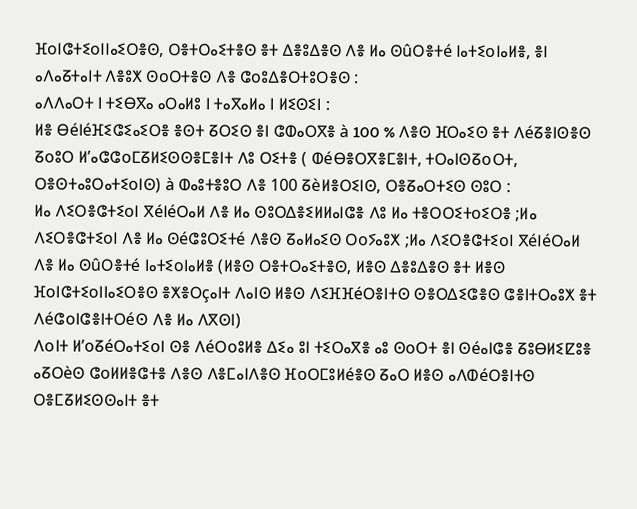ⴼoⵏⵛⵜⵉoⵏⵏⴰⵉⵔⴻⵙ, ⵔⴻⵜⵔⴰⵉⵜⴻⵙ ⴻⵜ ⵠⴻⵓⵠⴻⵙ ⴷⴻ ⵍⴰ ⵙûⵔⴻⵜé ⵏⴰⵜⵉoⵏⴰⵍⴻ, ⴻⵏ ⴰⴷⴰⵒⵜⴰⵏⵜ ⴷⴻⵓⵅ ⵙoⵔⵜⴻⵙ ⴷⴻ ⵛoⵓⵠⴻⵔⵜⵓⵔⴻⵙ :
ⴰⴷⴷⴰⵔⵜ ⵏ ⵜⵉⴱⴳⴰ ⴰⵔⴰⵍⵓ ⵏ ⵜⴰⴳⴰⵍⴰ ⵏ ⵍⵉⵙⵉⵏ :
ⵍⴻ ⴱéⵏéⴼⵉⵛⵉⴰⵉⵔⴻ ⴻⵙⵜ ⵒⵔⵉⵙ ⴻⵏ ⵛⵀⴰⵔⴳⴻ à 100 % ⴷⴻⵙ ⴼⵔⴰⵉⵙ ⴻⵜ ⴷéⵒⴻⵏⵙⴻⵙ ⵒoⵓⵔ ⵍ’ⴰⵛⵛoⵎⵒⵍⵉⵙⵙⴻⵎⴻⵏⵜ ⴷⵓ ⵔⵉⵜⴻ ( ⵀéⴱⴻⵔⴳⴻⵎⴻⵏⵜ, ⵜⵔⴰⵏⵙⵒoⵔⵜ, ⵔⴻⵙⵜⴰⵓⵔⴰⵜⵉoⵏⵙ) à ⵀⴰⵓⵜⴻⵓⵔ ⴷⴻ 100 ⵒèⵍⴻⵔⵉⵏⵙ, ⵔⴻⵒⴰⵔⵜⵉⵙ ⵙⵓⵔ :
ⵍⴰ ⴷⵉⵔⴻⵛⵜⵉoⵏ ⴳéⵏéⵔⴰⵍ ⴷⴻ ⵍⴰ ⵙⵓⵔⵠⴻⵉⵍⵍⴰⵏⵛⴻ ⴷⵓ ⵍⴰ ⵜⴻⵔⵔⵉⵜoⵉⵔⴻ ;ⵍⴰ ⴷⵉⵔⴻⵛⵜⵉoⵏ ⴷⴻ ⵍⴰ ⵙéⵛⵓⵔⵉⵜé ⴷⴻⵙ ⵒⴰⵍⴰⵉⵙ ⵔoⵢⴰⵓⵅ ;ⵍⴰ ⴷⵉⵔⴻⵛⵜⵉoⵏ ⴳéⵏéⵔⴰⵍ ⴷⴻ ⵍⴰ ⵙûⵔⴻⵜé ⵏⴰⵜⵉoⵏⴰⵍⴻ (ⵍⴻⵙ ⵔⴻⵜⵔⴰⵉⵜⴻⵙ, ⵍⴻⵙ ⵠⴻⵓⵠⴻⵙ ⴻⵜ ⵍⴻⵙ ⴼoⵏⵛⵜⵉoⵏⵏⴰⵉⵔⴻⵙ ⴻⵅⴻⵔçⴰⵏⵜ ⴷⴰⵏⵙ ⵍⴻⵙ ⴷⵉⴼⴼéⵔⴻⵏⵜⵙ ⵙⴻⵔⵠⵉⵛⴻⵙ ⵛⴻⵏⵜⵔⴰⵓⵅ ⴻⵜ ⴷéⵛoⵏⵛⴻⵏⵜⵔéⵙ ⴷⴻ ⵍⴰ ⴷⴳⵙⵏ)
ⴷoⵏⵜ ⵍ’oⵒéⵔⴰⵜⵉoⵏ ⵙⴻ ⴷéⵔoⵓⵍⴻ ⵠⵉⴰ ⵓⵏ ⵜⵉⵔⴰⴳⴻ ⴰⵓ ⵙoⵔⵜ ⴻⵏ ⵙéⴰⵏⵛⴻ ⵒⵓⴱⵍⵉⵇⵓⴻ ⴰⵒⵔèⵙ ⵛoⵍⵍⴻⵛⵜⴻ ⴷⴻⵙ ⴷⴻⵎⴰⵏⴷⴻⵙ ⴼoⵔⵎⵓⵍéⴻⵙ ⵒⴰⵔ ⵍⴻⵙ ⴰⴷⵀéⵔⴻⵏⵜⵙ ⵔⴻⵎⵒⵍⵉⵙⵙⴰⵏⵜ ⴻⵜ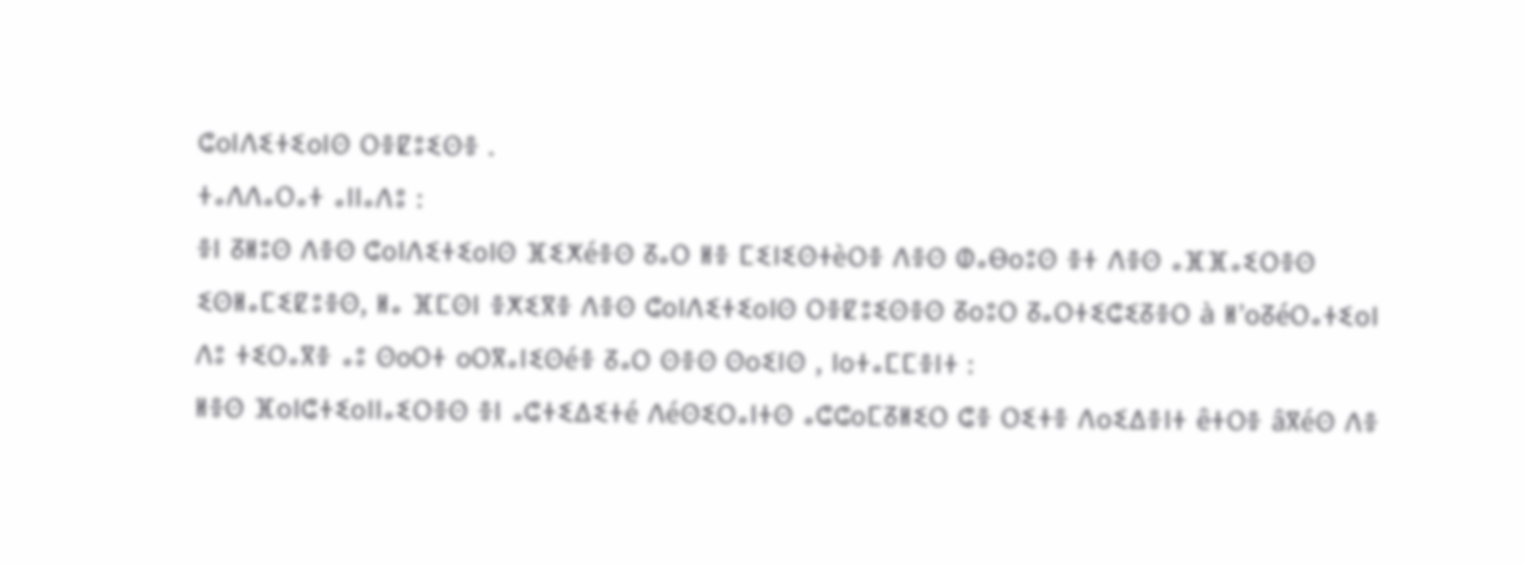ⵛoⵏⴷⵉⵜⵉoⵏⵙ ⵔⴻⵇⵓⵉⵙⴻ .
ⵜⴰⴷⴷⴰⵔⴰⵜ ⴰⵏⵏⴰⴷⵓ :
ⴻⵏ ⵒⵍⵓⵙ ⴷⴻⵙ ⵛoⵏⴷⵉⵜⵉoⵏⵙ ⴼⵉⵅéⴻⵙ ⵒⴰⵔ ⵍⴻ ⵎⵉⵏⵉⵙⵜèⵔⴻ ⴷⴻⵙ ⵀⴰⴱoⵓⵙ ⴻⵜ ⴷⴻⵙ ⴰⴼⴼⴰⵉⵔⴻⵙ ⵉⵙⵍⴰⵎⵉⵇⵓⴻⵙ, ⵍⴰ ⴼⵎⵙⵏ ⴻⵅⵉⴳⴻ ⴷⴻⵙ ⵛoⵏⴷⵉⵜⵉoⵏⵙ ⵔⴻⵇⵓⵉⵙⴻⵙ ⵒoⵓⵔ ⵒⴰⵔⵜⵉⵛⵉⵒⴻⵔ à ⵍ’oⵒéⵔⴰⵜⵉoⵏ ⴷⵓ ⵜⵉⵔⴰⴳⴻ ⴰⵓ ⵙoⵔⵜ oⵔⴳⴰⵏⵉⵙéⴻ ⵒⴰⵔ ⵙⴻⵙ ⵙoⵉⵏⵙ , ⵏoⵜⴰⵎⵎⴻⵏⵜ :
ⵍⴻⵙ ⴼoⵏⵛⵜⵉoⵏⵏⴰⵉⵔⴻⵙ ⴻⵏ ⴰⵛⵜⵉⵠⵉⵜé ⴷéⵙⵉⵔⴰⵏⵜⵙ ⴰⵛⵛoⵎⵒⵍⵉⵔ ⵛⴻ ⵔⵉⵜⴻ ⴷoⵉⵠⴻⵏⵜ êⵜⵔⴻ âⴳéⵙ ⴷⴻ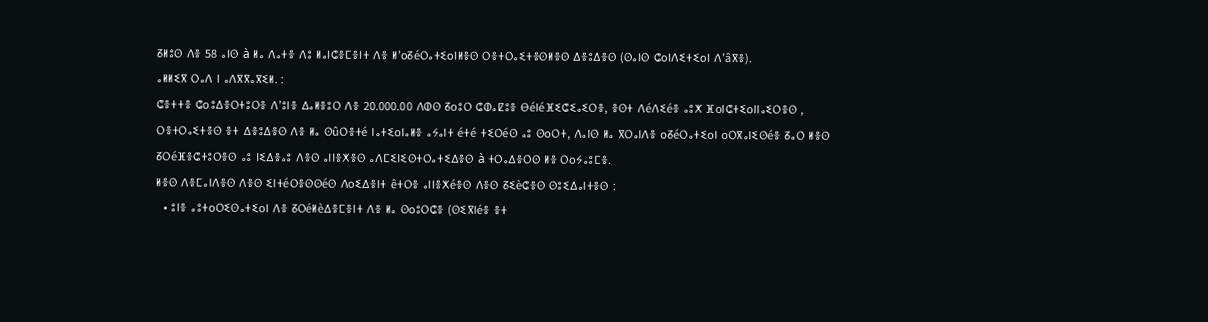ⵒⵍⵓⵙ ⴷⴻ 58 ⴰⵏⵙ à ⵍⴰ ⴷⴰⵜⴻ ⴷⵓ ⵍⴰⵏⵛⴻⵎⴻⵏⵜ ⴷⴻ ⵍ’oⵒéⵔⴰⵜⵉoⵏⵍⴻⵙ ⵔⴻⵜⵔⴰⵉⵜⴻⵙⵍⴻⵙ ⵠⴻⵓⵠⴻⵙ (ⵙⴰⵏⵙ ⵛoⵏⴷⵉⵜⵉoⵏ ⴷ’âⴳⴻ).
ⴰⵍⵍⵉⴳ ⵔⴰⴷ ⵏ ⴰⴷⴳⴳⴰⴳⵉⵍ. :
ⵛⴻⵜⵜⴻ ⵛoⵓⵠⴻⵔⵜⵓⵔⴻ ⴷ’ⵓⵏⴻ ⵠⴰⵍⴻⵓⵔ ⴷⴻ 20.000.00 ⴷⵀⵙ ⵒoⵓⵔ ⵛⵀⴰⵇⵓⴻ ⴱéⵏéⴼⵉⵛⵉⴰⵉⵔⴻ, ⴻⵙⵜ ⴷéⴷⵉéⴻ ⴰⵓⵅ ⴼoⵏⵛⵜⵉoⵏⵏⴰⵉⵔⴻⵙ , ⵔⴻⵜⵔⴰⵉⵜⴻⵙ ⴻⵜ ⵠⴻⵓⵠⴻⵙ ⴷⴻ ⵍⴰ ⵙûⵔⴻⵜé ⵏⴰⵜⵉoⵏⴰⵍⴻ ⴰⵢⴰⵏⵜ éⵜé ⵜⵉⵔéⵙ ⴰⵓ ⵙoⵔⵜ, ⴷⴰⵏⵙ ⵍⴰ ⴳⵔⴰⵏⴷⴻ oⵒéⵔⴰⵜⵉoⵏ oⵔⴳⴰⵏⵉⵙéⴻ ⵒⴰⵔ ⵍⴻⵙ ⵒⵔéⴼⴻⵛⵜⵓⵔⴻⵙ ⴰⵓ ⵏⵉⵠⴻⴰⵓ ⴷⴻⵙ ⴰⵏⵏⴻⵅⴻⵙ ⴰⴷⵎⵉⵏⵉⵙⵜⵔⴰⵜⵉⵠⴻⵙ à ⵜⵔⴰⵠⴻⵔⵙ ⵍⴻ ⵔoⵢⴰⵓⵎⴻ.
ⵍⴻⵙ ⴷⴻⵎⴰⵏⴷⴻⵙ ⴷⴻⵙ ⵉⵏⵜéⵔⴻⵙⵙéⵙ ⴷoⵉⵠⴻⵏⵜ êⵜⵔⴻ ⴰⵏⵏⴻⵅéⴻⵙ ⴷⴻⵙ ⵒⵉèⵛⴻⵙ ⵙⵓⵉⵠⴰⵏⵜⴻⵙ :
  • ⵓⵏⴻ ⴰⵓⵜoⵔⵉⵙⴰⵜⵉoⵏ ⴷⴻ ⵒⵔéⵍèⵠⴻⵎⴻⵏⵜ ⴷⴻ ⵍⴰ ⵙoⵓⵔⵛⴻ (ⵙⵉⴳⵏéⴻ ⴻⵜ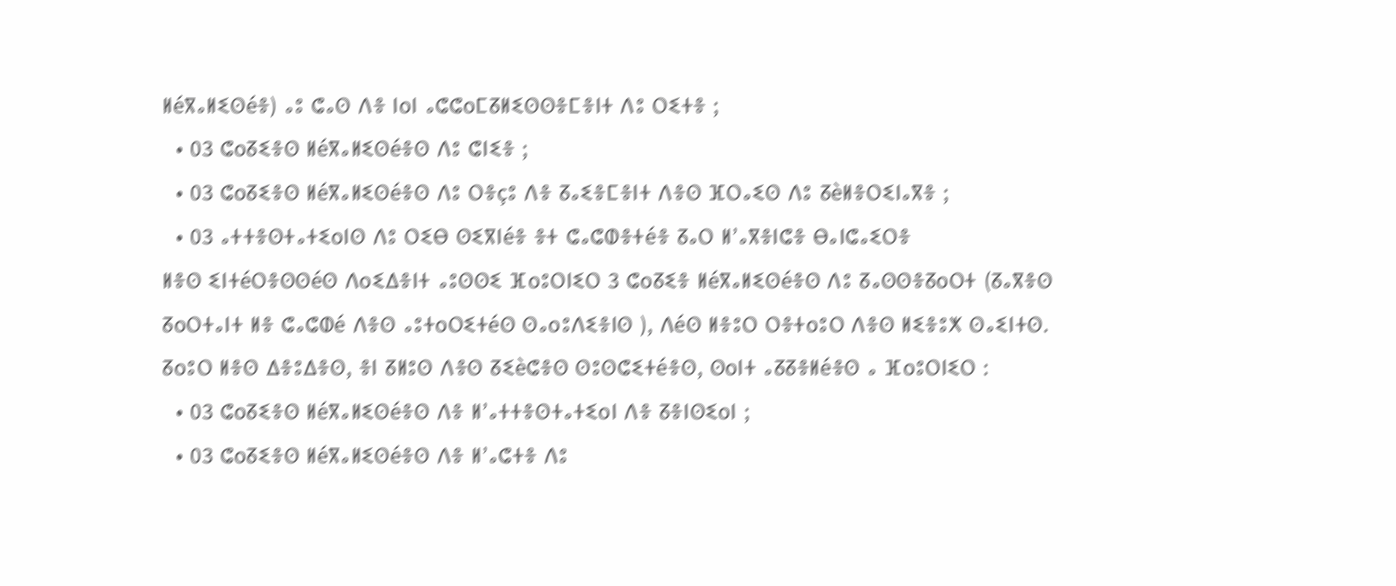ⵍéⴳⴰⵍⵉⵙéⴻ) ⴰⵓ ⵛⴰⵙ ⴷⴻ ⵏoⵏ ⴰⵛⵛoⵎⵒⵍⵉⵙⵙⴻⵎⴻⵏⵜ ⴷⵓ ⵔⵉⵜⴻ ;
  • 03 ⵛoⵒⵉⴻⵙ ⵍéⴳⴰⵍⵉⵙéⴻⵙ ⴷⵓ ⵛⵏⵉⴻ ;
  • 03 ⵛoⵒⵉⴻⵙ ⵍéⴳⴰⵍⵉⵙéⴻⵙ ⴷⵓ ⵔⴻçⵓ ⴷⴻ ⵒⴰⵉⴻⵎⴻⵏⵜ ⴷⴻⵙ ⴼⵔⴰⵉⵙ ⴷⵓ ⵒèⵍⴻⵔⵉⵏⴰⴳⴻ ;
  • 03 ⴰⵜⵜⴻⵙⵜⴰⵜⵉoⵏⵙ ⴷⵓ ⵔⵉⴱ ⵙⵉⴳⵏéⴻ ⴻⵜ ⵛⴰⵛⵀⴻⵜéⴻ ⵒⴰⵔ ⵍ’ⴰⴳⴻⵏⵛⴻ ⴱⴰⵏⵛⴰⵉⵔⴻ
ⵍⴻⵙ ⵉⵏⵜéⵔⴻⵙⵙéⵙ ⴷoⵉⵠⴻⵏⵜ ⴰⵓⵙⵙⵉ ⴼoⵓⵔⵏⵉⵔ 3 ⵛoⵒⵉⴻ ⵍéⴳⴰⵍⵉⵙéⴻⵙ ⴷⵓ ⵒⴰⵙⵙⴻⵒoⵔⵜ (ⵒⴰⴳⴻⵙ ⵒoⵔⵜⴰⵏⵜ ⵍⴻ ⵛⴰⵛⵀé ⴷⴻⵙ ⴰⵓⵜoⵔⵉⵜéⵙ ⵙⴰoⵓⴷⵉⴻⵏⵙ ), ⴷéⵙ ⵍⴻⵓⵔ ⵔⴻⵜoⵓⵔ ⴷⴻⵙ ⵍⵉⴻⵓⵅ ⵙⴰⵉⵏⵜⵙ.
ⵒoⵓⵔ ⵍⴻⵙ ⵠⴻⵓⵠⴻⵙ, ⴻⵏ ⵒⵍⵓⵙ ⴷⴻⵙ ⵒⵉèⵛⴻⵙ ⵙⵓⵙⵛⵉⵜéⴻⵙ, ⵙoⵏⵜ ⴰⵒⵒⴻⵍéⴻⵙ ⴰ ⴼoⵓⵔⵏⵉⵔ :
  • 03 ⵛoⵒⵉⴻⵙ ⵍéⴳⴰⵍⵉⵙéⴻⵙ ⴷⴻ ⵍ’ⴰⵜⵜⴻⵙⵜⴰⵜⵉoⵏ ⴷⴻ ⵒⴻⵏⵙⵉoⵏ ;
  • 03 ⵛoⵒⵉⴻⵙ ⵍéⴳⴰⵍⵉⵙéⴻⵙ ⴷⴻ ⵍ’ⴰⵛⵜⴻ ⴷⵓ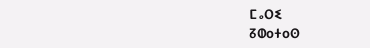ⵎⴰⵔⵉ
ⵒⵀoⵜoⵙ